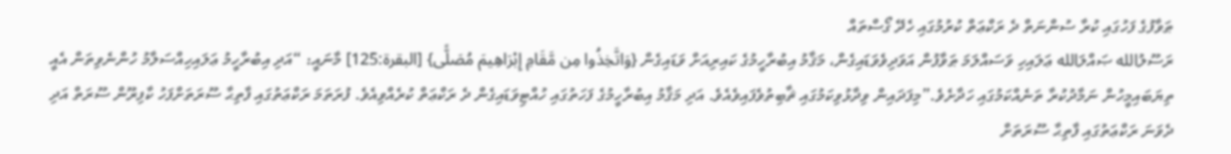ޠަވާފުގެ ފަހުގައި ކުރާ ސުންނަތް ދެ ރަކްޢަތް ކުރުމުގައި ހެދޭ ގޯސްތައް
ރަސޫލުالله ޞައްލަالله ޢަލައިހި ވަސައްލަމަ ޠަވާފުން އަވަދިވެވަޑައިގެން، މަޤާމު އިބުރާހީމުގެ ކައިރިއަށް ވަޑައިގެން {وَاتَّخِذُوا مِن مَّقَامِ إِبْرَاهِيمَ مُصَلًّى} [البقرة:125] މާނައީ: “އަދި އިބުރާހީމު ޢަލައިހިއްސަލާމު ހުންނެވިތަން އެއީ ތިޔަބައިމީހުން ނަމާދުކުރާ ތަނެއްކަމުގައި ހަދާށެވެ.”މިފަދައިން ވިދާޅުވިކަމުގައި ޘާބިތުވެފައިވެއެވެ. އަދި މަޤާމު އިބުރާހީމުގެ ފަހަތުގައި ހުއްޓިވަޑައިގެން ދެ ރަކްޢަތް ކުރެއްވިއެވެ. ފުރަތަމަ ރަކްޢަތުގައި ފާތިޙާ ސޫރަތަށްފަހު ކާފިރޫން ސޫރަތް އަދި ދެވަނަ ރަކްޢަތުގައި ފާތިޙާ ސޫރަތަށް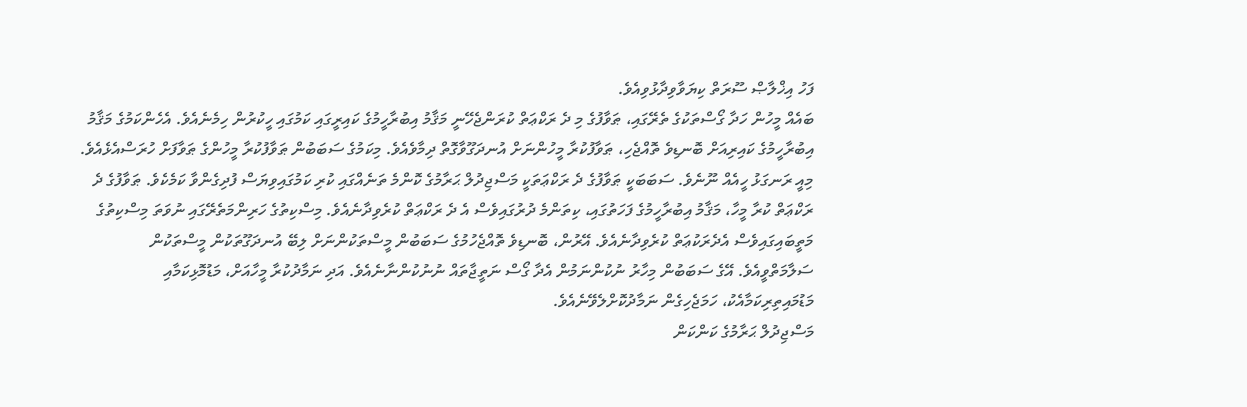ފަހު އިޚްލާޞް ސޫރަތް ކިޔަވާވިދާޅުވިއެވެ.
ބައެއް މީހުން ހަދާ ގޯސްތަކުގެ ތެރޭގައި، ޠަވާފުގެ މި ދެ ރަކްޢަތް ކުރަންޖެހޭނީ މަޤާމު އިބުރާހީމުގެ ކައިރީގައި ކަމުގައި ހީކުރުން ހިމެނެއެވެ. އެހެންކަމުގެ މަޤާމު އިބުރާހީމުގެ ކައިރިއަށް ބޮނޑިވެ ތޮއްޖެހި، ޠަވާފުކުރާ މީހުންނަށް އުނދަގޫވާގޮތް ދިމާވެއެވެ. މިކަމުގެ ސަބަބުން ޠަވާފުކުރާ މީހުންގެ ޠަވާފަށް ހުރަސްއެޅެއެވެ. މިއީ ރަނގަޅު ހީއެއް ނޫނެވެ. ސަބަބަކީ ޠަވާފުގެ ދެ ރަކްޢަތަކީ މަސްޖިދުލް ޙަރާމުގެ ކޮންމެ ތަނެއްގައި ކުރި ކަމުގައިވިޔަސް ފުދިގެންވާ ކަމެކެވެ. ޠަވާފުގެ ދެ ރަކްޢަތް ކުރާ މީހާ، މަޤާމު އިބުރާހީމުގެ ފަހަތުގައި، ކިތަންމެ ދުރުގައިވެސް އެ ދެ ރަކްޢަތް ކުރެވިދާނެއެވެ. މިސްކިތުގެ ހަރިންމަތެރޭގައި ނުވަތަ މިސްކިތުގެ މަތީބައިގައިވެސް އެދެރަކުޢަތް ކުރެވިދާނެއެވެ. އޭރުން، ބޮނޑިވެ ތޮއްޖެހުމުގެ ސަބަބުން މީސްތަކުންނަށް ލިބޭ އުނދަގޫތަކުން މީސްތަކުން ސަލާމަތްވީއެވެ. އޭގެ ސަބަބުން މިހާރު ނުކުންނަމުން އެދާ ގޯސް ނަތީޖާތައް ނުނުކުންނާނެއެވެ. އަދި ނަމާދުކުރާ މީހާއަށް، މަޑުމޮޅިކަމާއި މަޑުމައިތިރިކަމާއެކު، ހަމަޖެހިގެން ނަމާދުކޮށްލެވޭނެއެވެ.
މަސްޖިދުލް ޙަރާމުގެ ކަންކަން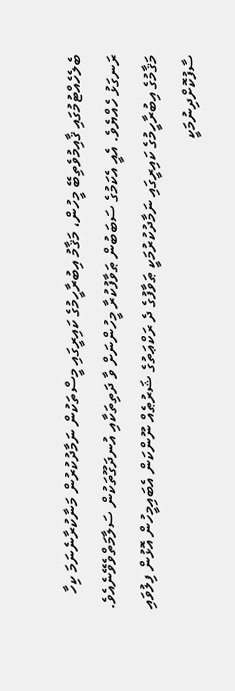ބެލެހެއްޓުމުގައި ޤާއިމުވެތިބޭ މީހުން، މަޤާމު އިބުރާހީމުގެ ކައިރީގައި މީސްތަކުން ނަމާދުކުރުން މަނާކުރާނެނަމަ ކިހާ ރަނގަޅު ހެއްޔެވެ. އެއީ އެކަމުގެ ސަބަބުން ޠަވާފުކުރާ މީހުންނަށް ވާ ދަތިތަކާއި އުނދަގޫތަކުން ސަލާމަތްވެވޭނެއެވެ. މަޤާމުގެ އިބުރާހީމުގެ ކައިރީގައި ނަމާދުކުރުމަކީ ޠަވާފުގެ ދެ ރަކްޢަތުގެ ޝަރުޠެއް ނޫންކަން އެބައިމީހުން އޮޅުން ފިލުވައި ސާފުކޮށްދިނުމަކީ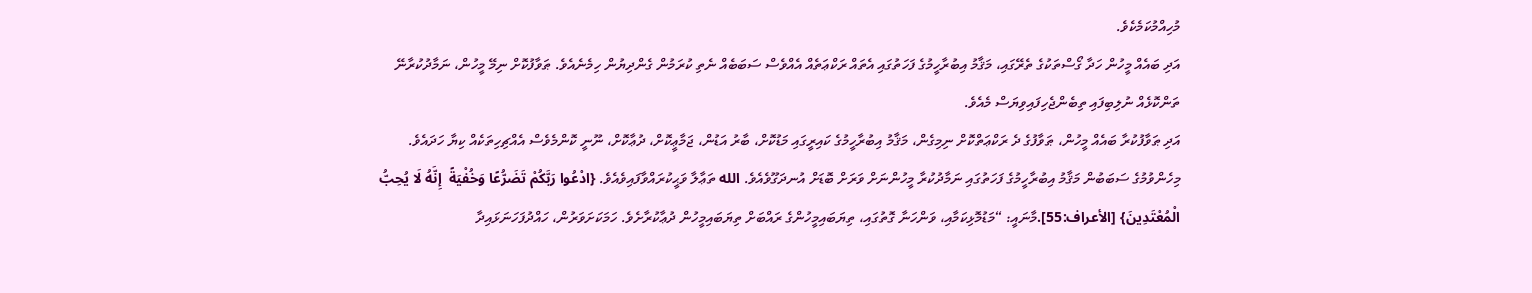މުހިއްމުކަމެކެވެ.
އަދި ބައެއް މީހުން ހަދާ ގޯސްތަކުގެ ތެރޭގައި، މަޤާމު އިބުރާހީމުގެ ފަހަތުގައި އެތައް ރަކްޢަތެއް އެއްވެސް ސަބަބެއް ނެތި ކުރަމުން ގެންދިޔުން ހިމެނެއެވެ. ޠަވާފުކޮށް ނިމޭ މީހުން، ނަމާދުކުރާނޭ ތަންކޮޅެއް ނުލިބިފައި ތިބެންޖެހިފައިވިޔަސް މެއެވެ.
އަދި ޠަވާފުކުރާ ބައެއް މީހުން، ޠަވާފުގެ ދެ ރަކްޢަތްކޮށް ނިމިގެން، މަޤާމު އިބުރާހީމުގެ ކައިރީގައި މަޑުކޮށް، ބާރު އަޑުން، ޖަމާޢީކޮށް، ދުޢާކޮށް، ނޫނީ ކޮންމެވެސް އެއްޗިހިތަކެއް ކިޔާ ހަދައެވެ. މިހެންވުމުގެ ސަބަބުން މަޤާމު އިބުރާހީމުގެ ފަހަތުގައި ނަމާދުކުރާ މީހުންނަށް ވަރަށް ބޮޑަށް އުނދަގޫވެއެވެ. الله ތަޢާލާ ވަޙީކުރައްވާފައިވެއެވެ. {ادْعُوا رَبَّكُمْ تَضَرُّعًا وَخُفْيَةً  إِنَّهُ لَا يُحِبُّ الْمُعْتَدِينَ} [الأعراف:55].މާނައީ: “މަޑުމޮޅިކަމާއި، ވަންހަނާ ގޮތުގައި، ތިޔަބައިމީހުންގެ ރައްބަށް ތިޔަބައިމީހުން ދުޢާކުރާށެވެ. ހަމަކަށަވަރުން، ހައްދުފަހަނަޅައިދާ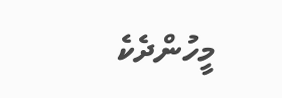މީހުންދެކެ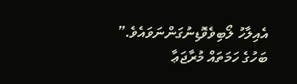އެއިލާހު ލޯބިވެވޮޑިނުގަންނަވައެވެ.”
ބަހުގެ ހަމަތައް މުރާޖަޢާ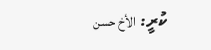ކުރީ: الأخ حسن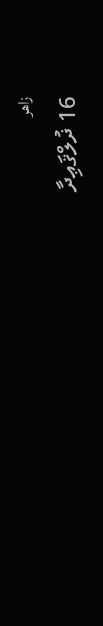زاهر
16 ޛުލްޤަޢިދާ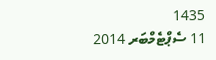1435
11 ސެޕްޓެމްބަރ 2014